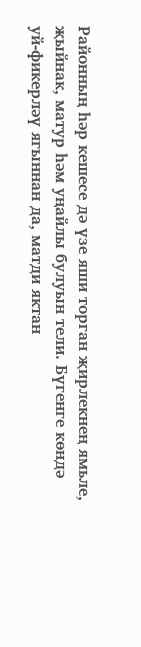Районның һәр кешесе дә үзе яши торган җирлекнең ямьле, җыйнак, матур һәм уңайлы булуын тели. Бүгенге көндә уй-фикерләү ягыннан да, матди яктан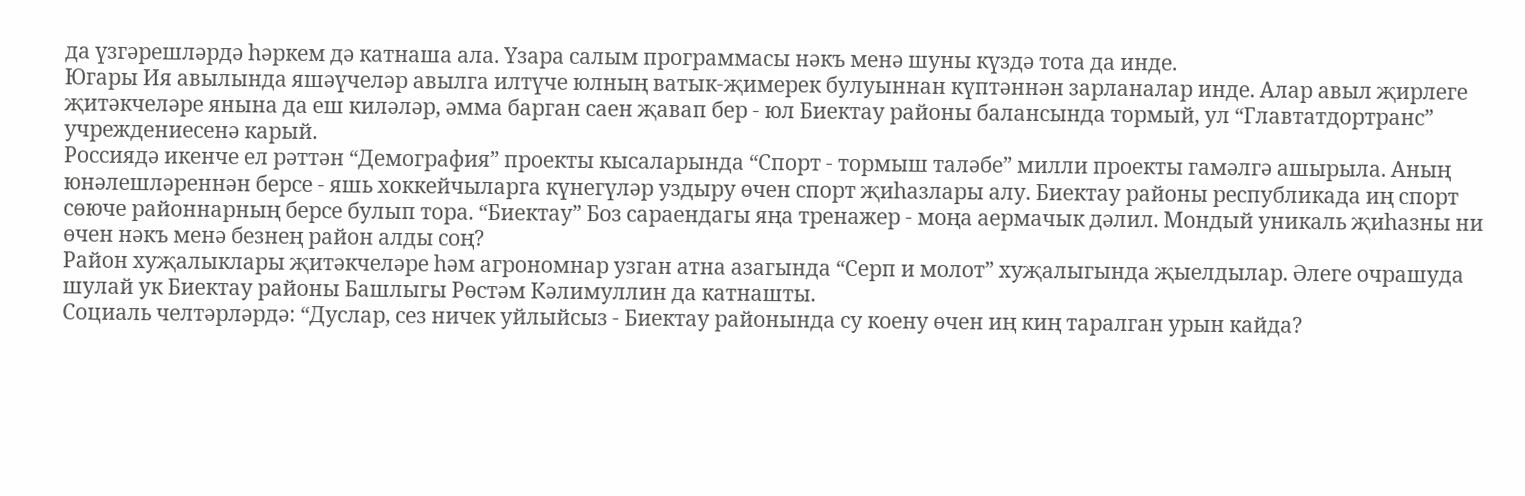да үзгәрешләрдә һәркем дә катнаша ала. Үзара салым программасы нәкъ менә шуны күздә тота да инде.
Югары Ия авылында яшәүчеләр авылга илтүче юлның ватык-җимерек булуыннан күптәннән зарланалар инде. Алар авыл җирлеге җитәкчеләре янына да еш киләләр, әмма барган саен җавап бер - юл Биектау районы балансында тормый, ул “Главтатдортранс” учреждениесенә карый.
Россиядә икенче ел рәттән “Демография” проекты кысаларында “Спорт - тормыш таләбе” милли проекты гамәлгә ашырыла. Аның юнәлешләреннән берсе - яшь хоккейчыларга күнегүләр уздыру өчен спорт җиһазлары алу. Биектау районы республикада иң спорт сөюче районнарның берсе булып тора. “Биектау” Боз сараендагы яңа тренажер - моңа аермачык дәлил. Мондый уникаль җиһазны ни өчен нәкъ менә безнең район алды соң?
Район хуҗалыклары җитәкчеләре һәм агрономнар узган атна азагында “Серп и молот” хуҗалыгында җыелдылар. Әлеге очрашуда шулай ук Биектау районы Башлыгы Рөстәм Кәлимуллин да катнашты.
Социаль челтәрләрдә: “Дуслар, сез ничек уйлыйсыз - Биектау районында су коену өчен иң киң таралган урын кайда?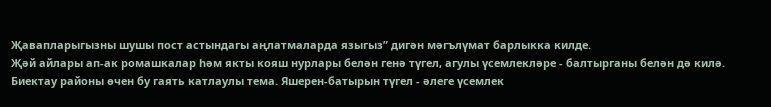Җавапларыгызны шушы пост астындагы аңлатмаларда языгыз” дигән мәгълүмат барлыкка килде.
Җәй айлары ап-ак ромашкалар һәм якты кояш нурлары белән генә түгел, агулы үсемлекләре - балтырганы белән дә килә. Биектау районы өчен бу гаять катлаулы тема. Яшерен-батырын түгел - әлеге үсемлек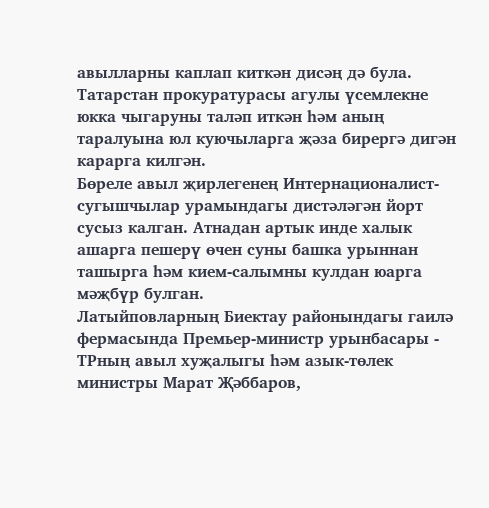авылларны каплап киткән дисәң дә була. Татарстан прокуратурасы агулы үсемлекне юкка чыгаруны таләп иткән һәм аның таралуына юл куючыларга җәза бирергә дигән карарга килгән.
Бөреле авыл җирлегенең Интернационалист-сугышчылар урамындагы дистәләгән йорт сусыз калган. Атнадан артык инде халык ашарга пешерү өчен суны башка урыннан ташырга һәм кием-салымны кулдан юарга мәҗбүр булган.
Латыйповларның Биектау районындагы гаилә фермасында Премьер-министр урынбасары - ТРның авыл хуҗалыгы һәм азык-төлек министры Марат Җәббаров,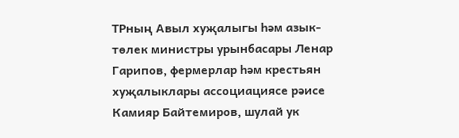ТРның Авыл хуҗалыгы һәм азык-төлек министры урынбасары Ленар Гарипов, фермерлар һәм крестьян хуҗалыклары ассоциациясе рәисе Камияр Байтемиров, шулай ук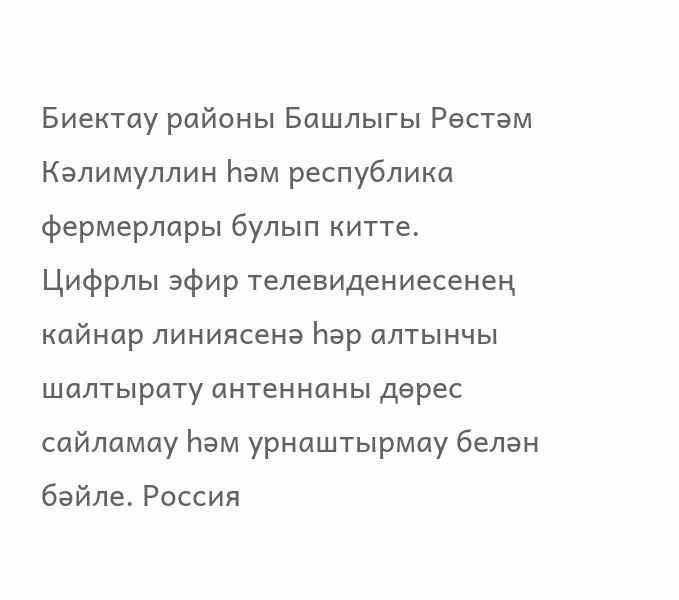Биектау районы Башлыгы Рөстәм Кәлимуллин һәм республика фермерлары булып китте.
Цифрлы эфир телевидениесенең кайнар линиясенә һәр алтынчы шалтырату антеннаны дөрес сайламау һәм урнаштырмау белән бәйле. Россия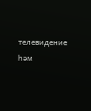телевидение һәм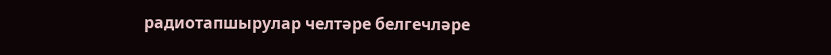радиотапшырулар челтәре белгечләре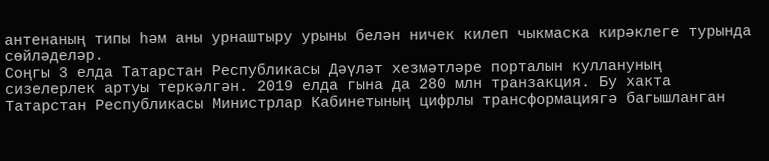антенаның типы һәм аны урнаштыру урыны белән ничек килеп чыкмаска кирәклеге турында сөйләделәр.
Соңгы 3 елда Татарстан Республикасы Дәүләт хезмәтләре порталын куллануның сизелерлек артуы теркәлгән. 2019 елда гына да 280 млн транзакция. Бу хакта Татарстан Республикасы Министрлар Кабинетының цифрлы трансформациягә багышланган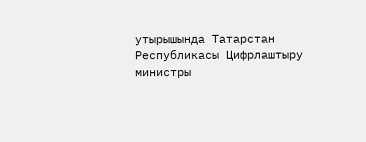утырышында Татарстан Республикасы Цифрлаштыру министры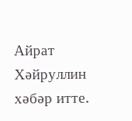Айрат Хәйруллин хәбәр итте.